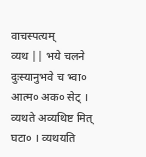वाचस्पत्यम्
व्यथ || भये चलने दुःस्यानुभवे च भ्वा० आत्म० अक० सेट् । व्यथते अव्यथिष्ट मित् घटा० । व्यथयति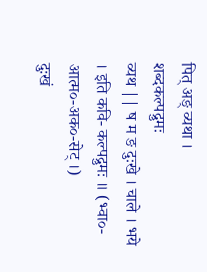पित् अङ् व्यथा ।
शब्दकल्पद्रुमः
व्यथ || ष म ङ दुःखे । चाले । भये । इति कवि- कल्पद्रुमः ॥ (भ्वा०-आत्म०-अक०-सेट् ।)
दुःखं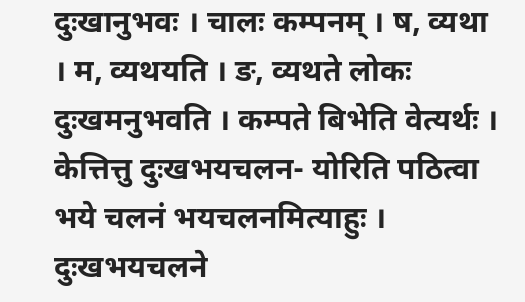दुःखानुभवः । चालः कम्पनम् । ष, व्यथा । म, व्यथयति । ङ, व्यथते लोकः दुःखमनुभवति । कम्पते बिभेति वेत्यर्थः । केत्तित्तु दुःखभयचलन- योरिति पठित्वा भये चलनं भयचलनमित्याहुः । दुःखभयचलने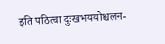इति पठित्वा दुःखभययोश्चलन-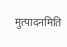मुत्पादनमिति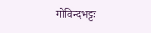गोविन्दभट्टः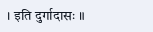। इति दुर्गादासः ॥